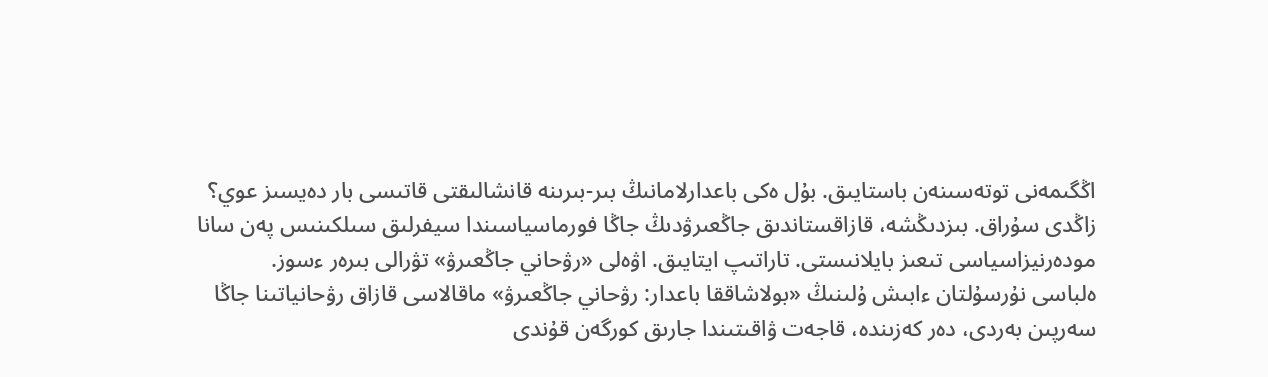اڭگىمەنى توتەسىنەن باستايىق. بۇل ەكى باعدارلامانىڭ بىر-بىرىنە قانشالىقتى قاتىسى بار دەيسىز عوي؟ زاڭدى سۇراق. بىزدىڭشە، قازاقستاندىق جاڭعىرۋدىڭ جاڭا فورماسياسىندا سيفرلىق سىلكىنىس پەن سانا مودەرنيزاسياسى تىعىز بايلانىستى. تاراتىپ ايتايىق. اۋەلى «رۋحاني جاڭعىرۋ» تۋرالى بىرەر ءسوز.
ەلباسى نۇرسۇلتان ءابىش ۇلىنىڭ «بولاشاققا باعدار: رۋحاني جاڭعىرۋ» ماقالاسى قازاق رۋحانياتىنا جاڭا سەرپىن بەردى، دەر كەزىندە، قاجەت ۋاقىتىندا جارىق كورگەن قۇندى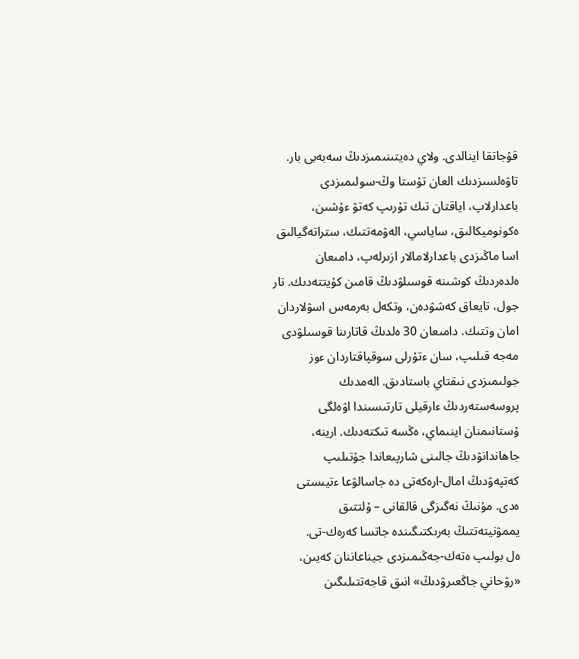قۇجاتقا اينالدى. ولاي دەيتىنىمىزدىڭ سەبەبى بار. تاۋەلسىزدىك العان تۇستا وڭ-سولىمىزدى باعدارلاپ، اياقتان تىك تۇرىپ كەتۋ ءۇشىن، ەكونوميكالىق، ساياسي، الەۋمەتتىك، ستراتەگيالىق اسا ماڭىزدى باعدارلامالار ازىرلەپ، دامىعان ەلدەردىڭ كوشىنە قوسىلۋدىڭ قامىن كۇيتتەدىك. تار جول، تايعاق كەشۋدەن، وتكەل بەرمەس اسۋلاردان امان وتتىك. دامىعان 30 ەلدىڭ قاتارىنا قوسىلۋدى مەجە قىلىپ، سان ءتۇرلى سوقپاقتاردان ءوز جولىمىزدى نىقتاي باستادىق. الەمدىك پروسەستەردىڭ ءارقيلى تارتىسىندا اۋەلگى ۇستانىمنان اينىماي، ەڭسە تىكتەدىك. ارينە، جاھاندانۋدىڭ جالىنى شارپىعاندا جۇتىلىپ كەتپەۋدىڭ امال-ارەكەتى دە جاسالۋعا ءتيىستى ەدى. مۇنىڭ نەگىزگى قالقانى – ۇلتتىق يممۋنيتەتتىڭ بەرىكتىگىندە جاتسا كەرەك-تى.
ەل بولىپ ەتەك-جەڭىمىزدى جيناعاننان كەيىن، «رۋحاني جاڭعىرۋدىڭ» انىق قاجەتتىلىگىن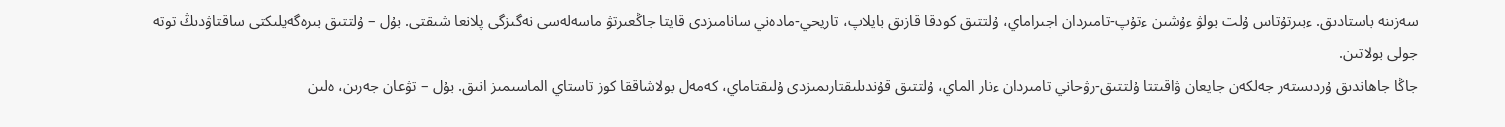سەزىنە باستادىق. ءبىرتۇتاس ۇلت بولۋ ءۇشىن ءتۇپ-تامىردان اجىراماي، ۇلتتىق كودقا قازىق بايلاپ، تاريحي-مادەني سانامىزدى قايتا جاڭعىرتۋ ماسەلەسى نەگىزگى پلانعا شىقتى. بۇل – ۇلتتىق بىرەگەيلىكتى ساقتاۋدىڭ توتە جولى بولاتىن.
جاڭا جاھاندىق ۇردىستەر جەلكەن جايعان ۋاقىتتا ۇلتتىق-رۋحاني تامىردان ءنار الماي، ۇلتتىق قۇندىلىقتارىمىزدى ۇلىقتاماي، كەمەل بولاشاققا كوز تاستاي الماسىمىز انىق. بۇل – تۋعان جەرىن، ەلىن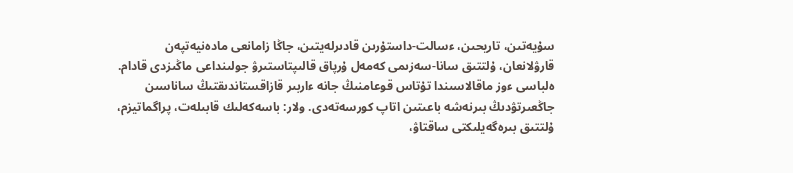سۇيەتىن، تاريحىن، ءسالت-داستۇرىن قادىرلەيتىن، جاڭا زامانعى مادەنيەتپەن قارۋلانعان، ۇلتتىق سانا-سەزىمى كەمەل ۇرپاق قالىپتاستىرۋ جولىنداعى ماڭىزدى قادام.
ەلباسى ءوز ماقالاسىندا تۇتاس قوعامنىڭ جانە ءاربىر قازاقستاندىقتىڭ ساناسىن جاڭعىرتۋدىڭ بىرنەشە باعىتىن اتاپ كورسەتەدى. ولار: باسەكەلىك قابىلەت، پراگماتيزم، ۇلتتىق بىرەگەيلىكتى ساقتاۋ،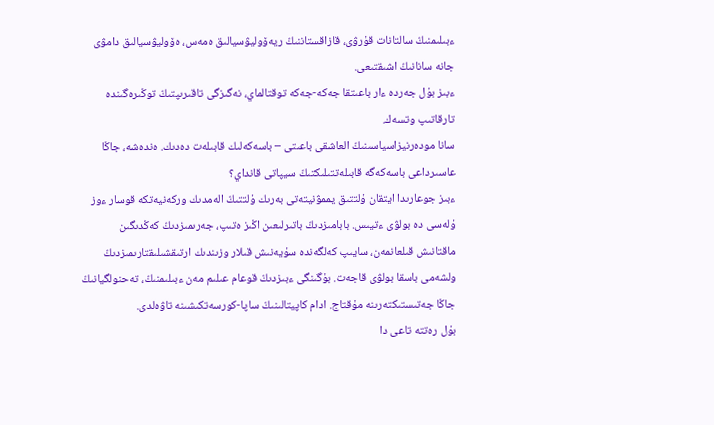ءبىلىمنىڭ سالتانات قۇرۋى، قازاقستاننىڭ ريەۆوليۋسيالىق ەمەس، ەۆوليۋسيالىق دامۋى جانە سانانىڭ اشىقتىعى.
ءبىز بۇل جەردە ءار باعىتقا جەكە-جەكە توقتالماي، نەگىزگى تاقىرىپتىڭ توڭىرەگىندە تارقاتىپ وتسەك.
سانا مودەرنيزاسياسىنىڭ العاشقى باعىتى – باسەكەلىك قابىلەت دەدىك. ەندەشە، جاڭا عاسىرداعى باسەكەگە قابىلەتتىلىكتىڭ سيپاتى قانداي؟
ءبىز جوعارىدا ايتقان ۇلتتىق يممۋنيتەتى بەرىك ۇلتتىڭ الەمدىك وركەنيەتكە قوسار ءوز ۇلەسى دە بولۋى ءتيىس. بابامىزدىڭ باتىرلىعىن اڭىز ەتىپ، جەرىمىزدىڭ كەڭدىگىن ماقتانىش قىلعانمەن، سايىپ كەلگەندە سۇيەنىش قىلار وزىندىك ارتىقشىلىقتارىمىزدىڭ ولشەمى باسقا بولۋى قاجەت. بۇگىنگى ءبىزدىڭ قوعام عىلىم مەن ءبىلىمنىڭ، تەحنولگيانىڭ جاڭا جەتىستىكتەرىنە مۇقتاج. ادام كاپيتالىنىڭ ساپا-كورسەتكىشىنە تاۋەلدى.
بۇل رەتتە تاعى دا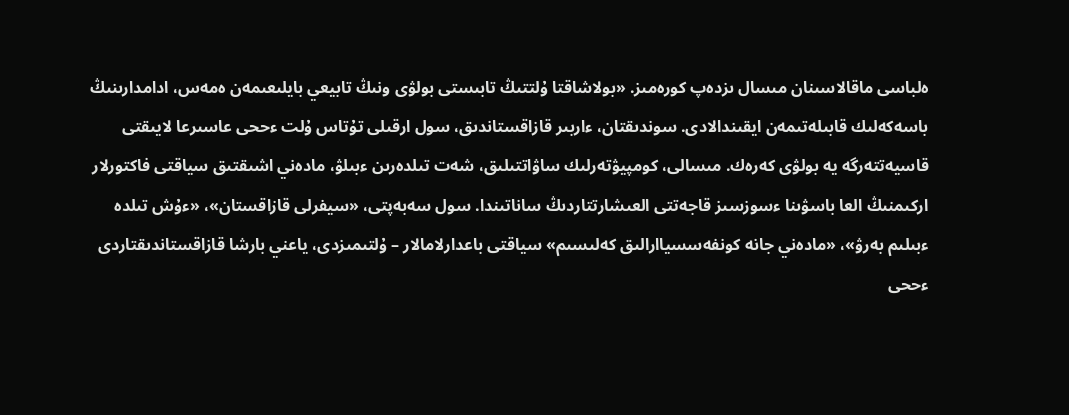ەلباسى ماقالاسىنان مىسال ىزدەپ كورەمىز. «بولاشاقتا ۇلتتىڭ تابىستى بولۋى ونىڭ تابيعي بايلىعىمەن ەمەس، ادامدارىنىڭ باسەكەلىك قابىلەتىمەن ايقىندالادى. سوندىقتان، ءاربىر قازاقستاندىق، سول ارقىلى تۇتاس ۇلت ءححى عاسىرعا لايىقتى قاسيەتتەرگە يە بولۋى كەرەك. مىسالى، كومپيۋتەرلىك ساۋاتتىلىق، شەت تىلدەرىن ءبىلۋ، مادەني اشىقتىق سياقتى فاكتورلار اركىمنىڭ العا باسۋىنا ءسوزسىز قاجەتتى العىشارتتاردىڭ ساناتىندا. سول سەبەپتى، «سيفرلى قازاقستان»، «ءۇش تىلدە ءبىلىم بەرۋ»، «مادەني جانە كونفەسسياارالىق كەلىسىم» سياقتى باعدارلامالار – ۇلتىمىزدى، ياعني بارشا قازاقستاندىقتاردى ءححى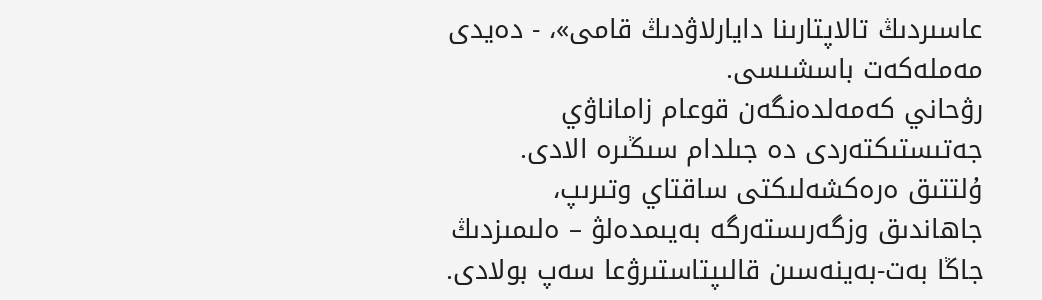عاسىردىڭ تالاپتارىنا دايارلاۋدىڭ قامى»، - دەيدى مەملەكەت باسشىسى.
رۋحاني كەمەلدەنگەن قوعام زاماناۋي جەتىستىكتەردى دە جىلدام سىڭىرە الادى. ۇلتتىق ەرەكشەلىكتى ساقتاي وتىرىپ، جاھاندىق وزگەرىستەرگە بەيىمدەلۋ – ەلىمىزدىڭ جاڭا بەت-بەينەسىن قالىپتاستىرۋعا سەپ بولادى.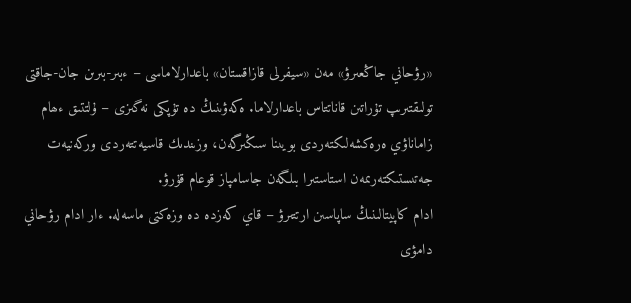«رۋحاني جاڭعىرۋ» مەن «سيفرلى قازاقستان» باعدارلاماسى – ءبىر-بىرىن جان-جاقتى تولىقتىرىپ تۇراتىن قاناتتاس باعدارلاما. ەكەۋىنىڭ دە تۇپكى نەگىزى – ۇلتتىق ءھام زاماناۋي ەرەكشەلىكتەردى بويىنا سىڭىرگەن، وزىندىك قاسيەتتەردى وركەنيەت جەتىستىكتەرىمەن استاستىرا بىلگەن جاسامپاز قوعام قۇرۋ.
ادام كاپيتالىنىڭ ساپاسىن ارتتىرۋ – قاي كەزدە دە وزەكتى ماسەلە. ءار ادام رۋحاني دامۋى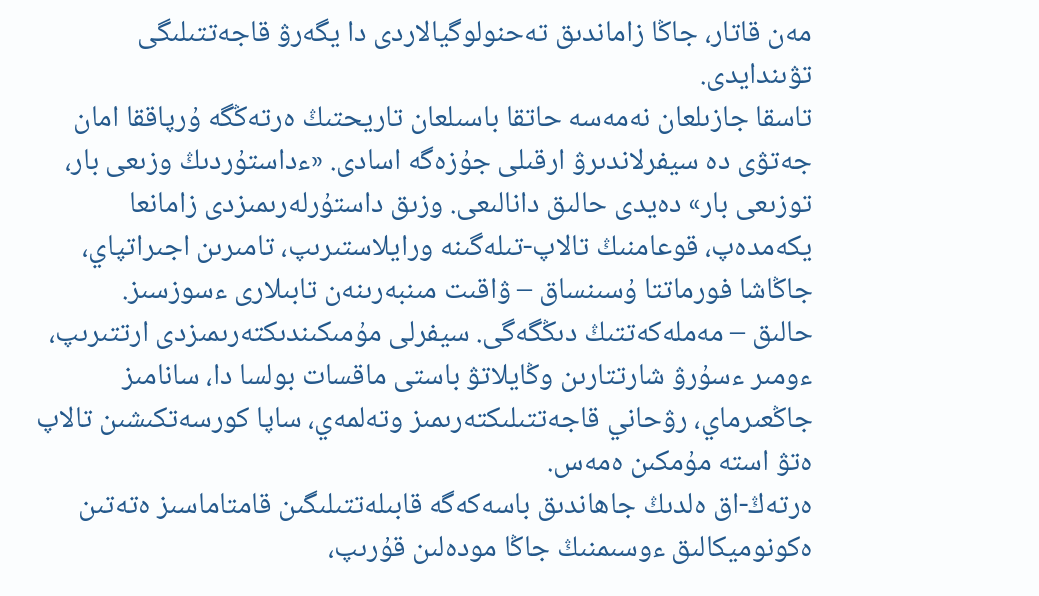مەن قاتار، جاڭا زاماندىق تەحنولوگيالاردى دا يگەرۋ قاجەتتىلىگى تۋىندايدى.
تاسقا جازىلعان نەمەسە حاتقا باسىلعان تاريحتىڭ ەرتەڭگە ۇرپاققا امان جەتۋى دە سيفرلاندىرۋ ارقىلى جۇزەگە اسادى. «ءداستۇردىڭ وزىعى بار، توزىعى بار» دەيدى حالىق دانالىعى. وزىق داستۇرلەرىمىزدى زامانعا يكەمدەپ، قوعامنىڭ تالاپ-تىلەگىنە ورايلاستىرىپ، تامىرىن اجىراتپاي، جاڭاشا فورماتتا ۇسىنساق – ۋاقىت مىنبەرىنەن تابىلارى ءسوزسىز.
حالىق – مەملەكەتتىڭ دىڭگەگى. سيفرلى مۇمىكىندىكتەرىمىزدى ارتتىرىپ، ءومىر ءسۇرۋ شارتتارىن وڭايلاتۋ باستى ماقسات بولسا دا، سانامىز جاڭعىرماي، رۋحاني قاجەتتىلىكتەرىمىز وتەلمەي، ساپا كورسەتكىشىن تالاپ ەتۋ استە مۇمكىن ەمەس.
ەرتەڭ-اق ەلدىڭ جاھاندىق باسەكەگە قابىلەتتىلىگىن قامتاماسىز ەتەتىن ەكونوميكالىق ءوسىمنىڭ جاڭا مودەلىن قۇرىپ،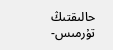حالىقتىڭ تۇرمىس-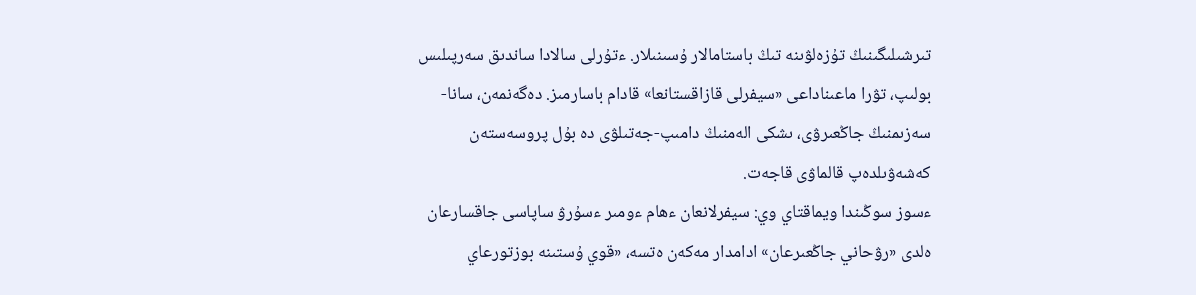تىرشىلىگىنىڭ تۇزەلۋىنە تىڭ باستامالار ۇسىنىلار. ءتۇرلى سالادا ساندىق سەرپىلىس بولىپ، تۋرا ماعىناداعى «سيفرلى قازاقستانعا» قادام باسارمىز. دەگەنمەن، سانا-سەزىمنىڭ جاڭعىرۋى، ىشكى الەمنىڭ دامىپ-جەتىلۋى دە بۇل پروسەستەن كەشەۋىلدەپ قالماۋى قاجەت.
ءسوز سوڭىندا ويماقتاي وي: سيفرلانعان ءھام ءومىر ءسۇرۋ ساپاسى جاقسارعان ەلدى «رۋحاني جاڭعىرعان» ادامدار مەكەن ەتسە، «قوي ۇستىنە بوزتورعاي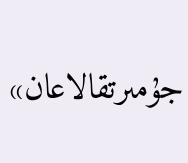جۇمىرتقالاعان»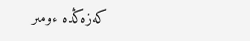كەزەڭدە ءومىر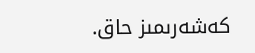كەشەرىمىز حاق.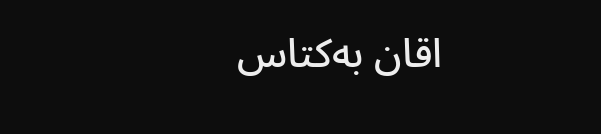اقان بەكتاس